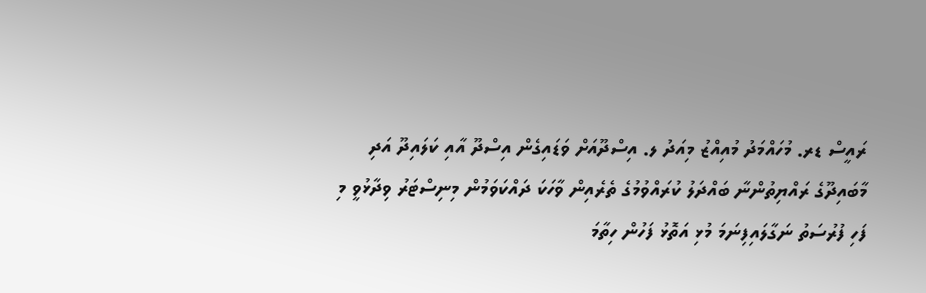ރައީސް ޑރ. މުހައްމަދު މުއިއްޒު މިއަދު ލ. އިސްދޫއަށް ވަޑައިގެން އިސްދޫ އާއި ކަލައިދޫ އަދި މާބައިދޫގެ ރައްޔިތުންނާ ބައްދަލު ކުރައްވުމުގެ ތެރެއިން ވާހަކަ ދައްކަވަމުން މިނިސްޓަރު ވިދާޅުވީ މި ފަހި ފުރުސަތު ނަގާލައިފިނަމަ މުޅި އަތޮޅު ފަހުން ހިތާމަ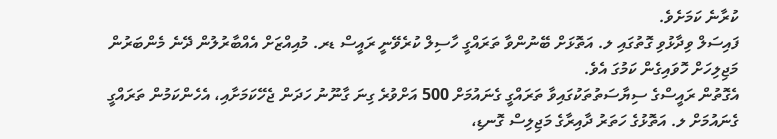ކުރާނެ ކަމަށެވެ.
ފައިސަލް ވިދާޅުވި ގޮތުގައި ލ. އަތޮޅަށް ބޭނުންވާ ތަރައްގީ ހާސިލް ކުރެވޭނީ ރައީސް ޑރ. މުއިއްޒަށް އެއްބާރުލުން ދޭނެ މެންބަރުން މަޖިލިހަށް ހޮވައިގެން ކަމުގަ އެވެ.
އެގޮތުން ރައީސްގެ ސިޔާސަތުތަކުގައިވާ ތަރައްގީ ގެނައުމަށް 500 އަށްވުރެ ގިނަ ގާނޫނު ހަދަން ޖެހޭކަމަށާއި، އެހެންކަމުން ތަރައްގީ ގެނައުމަށް ލ. އަތޮޅުގެ ހަތަރު ދާއިރާގެ މަޖިލިސް ގޮނޑި،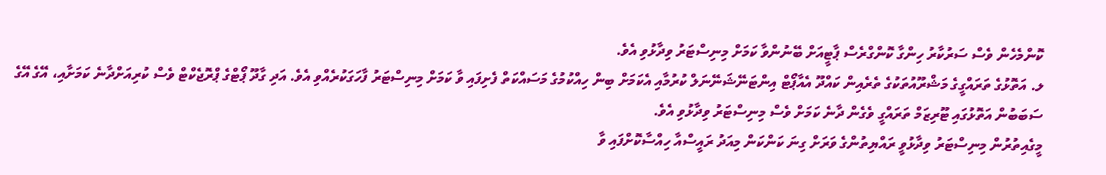ކޮންމެހެން ވެސް ސަރުކާރު ހިންގާ ކޮންގްރެސް ޕާޓީއަށް ބޭނުންވާ ކަމަށް މިނިސްޓަރު ވިދާޅުވި އެވެ.
ލ. އަތޮޅުގެ ތަރައްގީގެ މަޝްރޫއުތަކުގެ ތެރެއިން ކައްދޫ އެއާޕޯޓް އިންޓަނޭޝަނޭނަލް ކުރުމާއި އެކަމަށް ބިން ހިއްކުމުގެ މަސައްކަތް ފެށިފައި ވާ ކަމަށް މިނިސްޓަރު ފާހަގަކުރެއްވި އެވެ. އަދި ގާދޫ ޕޯޓްގެ ޕްރޮޖެކްޓް ވެސް ކުރިއަށްދާނެ ކަމަށާއި، އޭގެ އޭގެ ސަބަބުން އަތޮޅުގައި ޓޫރިޒަމް ތަރައްގީ ވެގެން ދާނެ ކަމަށް ވެސް މިނިސްޓަރު ވިދާޅުވި އެވެ.
މީގެއިތުރުން މިނިސްޓަރު ވިދާޅުވީ ރައްޔިތުންގެ ވަރަށް ގިނަ ކަންކަން މިއަދު ރައީސްއާ ހިއްސާކޮށްފައި ވާ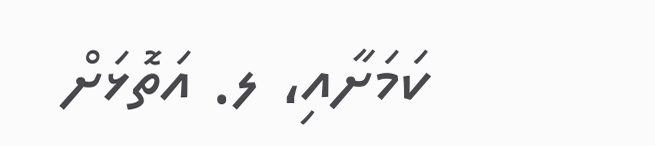ކަމަށާއި، ލ. އަތޮޅަށް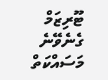ޓޫރިޒަމް ގެނެވޭނެ މަސައްކަތް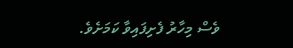ވެސް މިހާރު ފެށިފައިވާ ކަމަށެވެ.